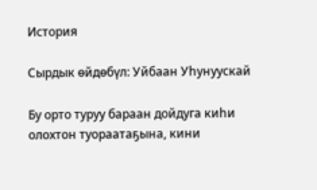История

Сырдык өйдөбүл: Уйбаан Уһунуускай

Бу орто туруу бараан дойдуга киһи олохтон туораатаҕына, кини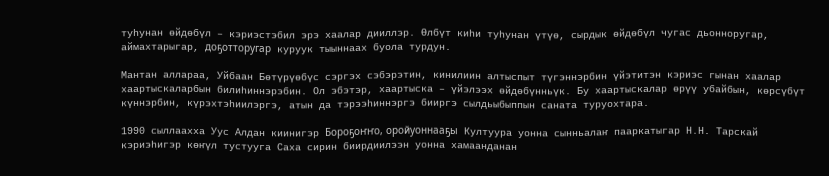туһунан өйдөбүл – кэриэстэбил эрэ хаалар дииллэр. Өлбүт киһи туһунан үтүө, сырдык өйдөбүл чугас дьонноругар, аймахтарыгар, доҕотторугар куруук тыыннаах буола турдун.

Мантан аллараа, Уйбаан Бөтүрүөбүс сэргэх сэбэрэтин, кинилиин алтыспыт түгэннэрбин үйэтитэн кэриэс гынан хаалар хаартыскаларбын билиһиннэрэбин. Ол эбэтэр, хаартыска – үйэлээх өйдөбүнньүк. Бу хаартыскалар өрүү убайбын, көрсүбүт күннэрбин, күрэхтэһиилэргэ, атын да тэрээһиннэргэ бииргэ сылдьыбыппын саната туруохтара.

1990 сыллаахха Уус Алдан киинигэр Бороҕоҥҥо, оройуоннааҕы Култуура уонна сынньалаҥ пааркатыгар Н.Н. Тарскай кэриэһигэр көҥүл тустууга Саха сирин биирдиилээн уонна хамаанданан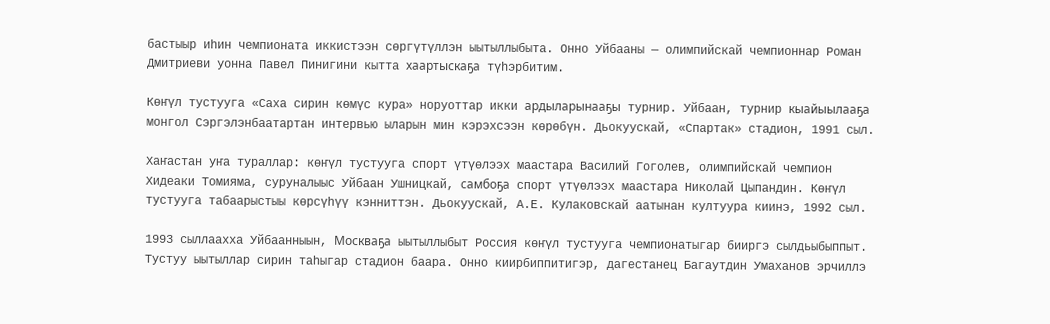бастыыр иһин чемпионата иккистээн сөргүтүллэн ыытыллыбыта. Онно Уйбааны — олимпийскай чемпионнар Роман Дмитриеви уонна Павел Пинигини кытта хаартыскаҕа түһэрбитим.

Көҥүл тустууга «Саха сирин көмүс кура» норуоттар икки ардыларынааҕы турнир. Уйбаан, турнир кыайыылааҕа монгол Сэргэлэнбаатартан интервью ыларын мин кэрэхсээн көрөбүн. Дьокуускай, «Спартак» стадион, 1991 сыл.

Хаҥастан уҥа тураллар: көҥүл тустууга спорт үтүөлээх маастара Василий Гоголев, олимпийскай чемпион Хидеаки Томияма, суруналыыс Уйбаан Ушницкай, самбоҕа спорт үтүөлээх маастара Николай Цыпандин. Көҥүл тустууга табаарыстыы көрсүһүү кэнниттэн. Дьокуускай, А.Е. Кулаковскай аатынан култуура киинэ, 1992 сыл.

1993 сыллаахха Уйбаанныын, Москваҕа ыытыллыбыт Россия көҥүл тустууга чемпионатыгар бииргэ сылдьыбыппыт. Тустуу ыытыллар сирин таһыгар стадион баара. Онно киирбиппитигэр, дагестанец Багаутдин Умаханов эрчиллэ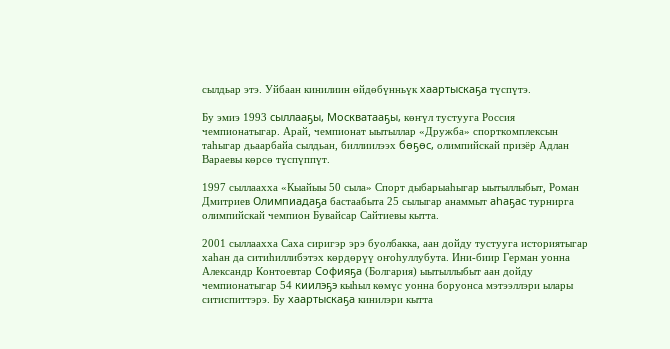сылдьар этэ. Уйбаан кинилиин өйдөбүнньүк хаартыскаҕа түспүтэ.

Бу эмиэ 1993 сыллааҕы, Москватааҕы, көҥүл тустууга Россия чемпионатыгар. Арай, чемпионат ыытыллар «Дружба» спорткомплексын таһыгар дьаарбайа сылдьан, биллиилээх бөҕөс, олимпийскай призёр Адлан Вараевы көрсө түспүппүт.

1997 сыллаахха «Кыайыы 50 сыла» Спорт дыбарыаһыгар ыытыллыбыт, Роман Дмитриев Олимпиадаҕа бастаабыта 25 сылыгар анаммыт аһаҕас турнирга олимпийскай чемпион Бувайсар Сайтиевы кытта.

2001 сыллаахха Саха сиригэр эрэ буолбакка, аан дойду тустууга историятыгар хаһан да ситиһиллибэтэх көрдөрүү оҥоһуллубута. Ини-биир Герман уонна Александр Контоевтар Софияҕа (Болгария) ыытыллыбыт аан дойду чемпионатыгар 54 киилэҕэ кыһыл көмүс уонна боруонса мэтээллэри ылары ситиспиттэрэ. Бу хаартыскаҕа кинилэри кытта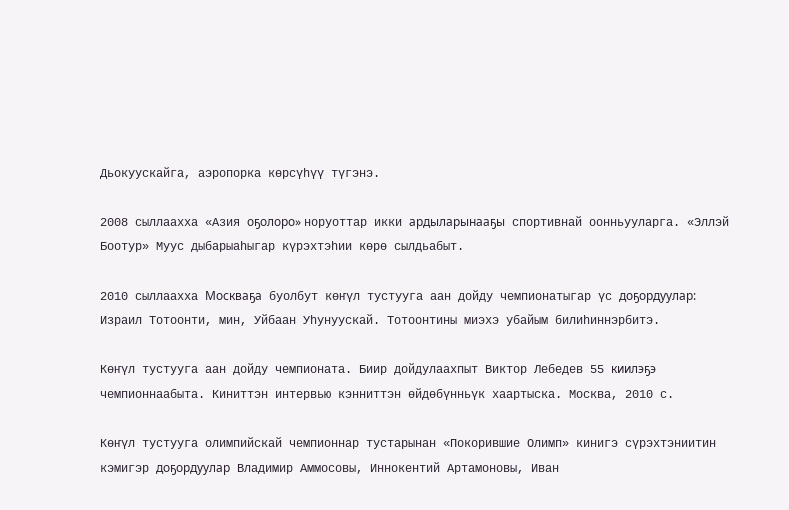Дьокуускайга, аэропорка көрсүһүү түгэнэ.

2008 сыллаахха «Азия оҕолоро» норуоттар икки ардыларынааҕы спортивнай оонньууларга. «Эллэй Боотур» Муус дыбарыаһыгар күрэхтэһии көрө сылдьабыт.

2010 сыллаахха Москваҕа буолбут көҥүл тустууга аан дойду чемпионатыгар үс доҕордуулар: Израил Тотоонти, мин, Уйбаан Уһунуускай. Тотоонтины миэхэ убайым билиһиннэрбитэ.

Көҥүл тустууга аан дойду чемпионата. Биир дойдулаахпыт Виктор Лебедев 55 киилэҕэ чемпионнаабыта. Киниттэн интервью кэнниттэн өйдөбүнньүк хаартыска. Москва, 2010 с.

Көҥүл тустууга олимпийскай чемпионнар тустарынан «Покорившие Олимп» кинигэ сүрэхтэниитин кэмигэр доҕордуулар Владимир Аммосовы, Иннокентий Артамоновы, Иван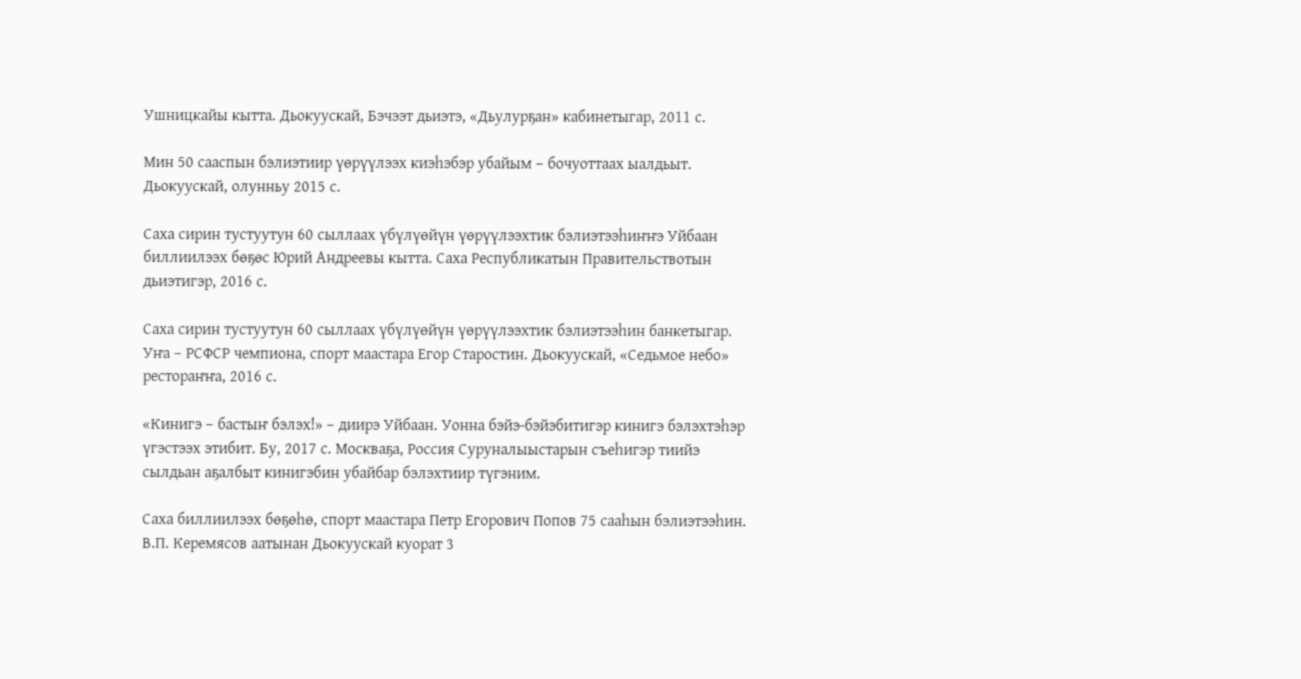Ушницкайы кытта. Дьокуускай, Бэчээт дьиэтэ, «Дьулурҕан» кабинетыгар, 2011 с.

Мин 50 сааспын бэлиэтиир үөрүүлээх киэһэбэр убайым – бочуоттаах ыалдьыт. Дьокуускай, олунньу 2015 с.

Саха сирин тустуутун 60 сыллаах үбүлүөйүн үөрүүлээхтик бэлиэтээһиҥҥэ Уйбаан биллиилээх бөҕөс Юрий Андреевы кытта. Саха Республикатын Правительствотын дьиэтигэр, 2016 с.

Саха сирин тустуутун 60 сыллаах үбүлүөйүн үөрүүлээхтик бэлиэтээһин банкетыгар. Уҥа – РСФСР чемпиона, спорт маастара Егор Старостин. Дьокуускай, «Седьмое небо» рестораҥҥа, 2016 с.

«Кинигэ – бастыҥ бэлэх!» – диирэ Уйбаан. Уонна бэйэ-бэйэбитигэр кинигэ бэлэхтэһэр үгэстээх этибит. Бу, 2017 с. Москваҕа, Россия Суруналыыстарын съеһигэр тиийэ сылдьан аҕалбыт кинигэбин убайбар бэлэхтиир түгэним.

Саха биллиилээх бөҕөһө, спорт маастара Петр Егорович Попов 75 сааһын бэлиэтээһин. В.П. Керемясов аатынан Дьокуускай куорат 3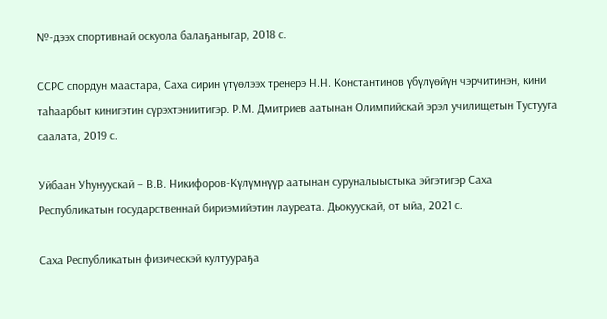№-дээх спортивнай оскуола балаҕаныгар, 2018 с.

ССРС спордун маастара, Саха сирин үтүөлээх тренерэ Н.Н. Константинов үбүлүөйүн чэрчитинэн, кини таһаарбыт кинигэтин сүрэхтэниитигэр. Р.М. Дмитриев аатынан Олимпийскай эрэл училищетын Тустууга саалата, 2019 с.

Уйбаан Уһунуускай – В.В. Никифоров-Күлүмнүүр аатынан суруналыыстыка эйгэтигэр Саха Республикатын государственнай бириэмийэтин лауреата. Дьокуускай, от ыйа, 2021 с.

Саха Республикатын физическэй култуураҕа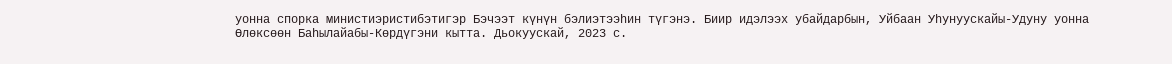уонна спорка министиэристибэтигэр Бэчээт күнүн бэлиэтээһин түгэнэ. Биир идэлээх убайдарбын, Уйбаан Уһунуускайы-Удуну уонна Өлөксөөн Баһылайабы-Көрдүгэни кытта. Дьокуускай, 2023 с.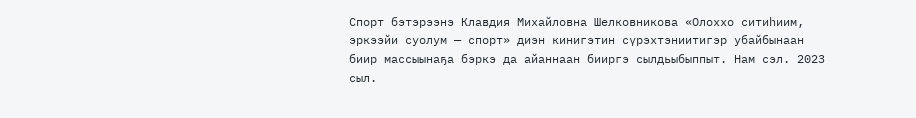Спорт бэтэрээнэ Клавдия Михайловна Шелковникова «Олоххо ситиһиим, эркээйи суолум — спорт» диэн кинигэтин сүрэхтэниитигэр убайбынаан биир массыынаҕа бэркэ да айаннаан бииргэ сылдьыбыппыт. Нам сэл. 2023 сыл.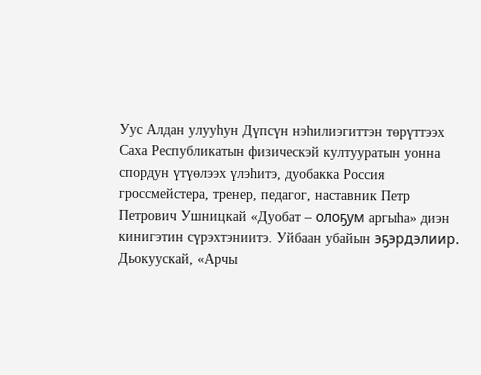Уус Алдан улууһун Дүпсүн нэһилиэгиттэн төрүттээх Саха Республикатын физическэй култууратын уонна спордун үтүөлээх үлэһитэ, дуобакка Россия гроссмейстера, тренер, педагог, наставник Петр Петрович Ушницкай «Дуобат – олоҕум аргыһа» диэн кинигэтин сүрэхтэниитэ. Уйбаан убайын эҕэрдэлиир. Дьокуускай, «Арчы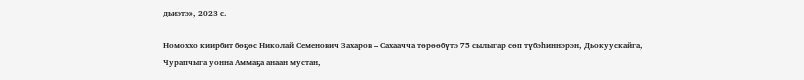дьиэтэ», 2023 с.

Номоххо киирбит бөҕөс Николай Семенович Захаров – Сахаачча төрөөбүтэ 75 сылыгар сөп түбэһиннэрэн, Дьокуускайга, Чурапчыга уонна Аммаҕа анаан мустан,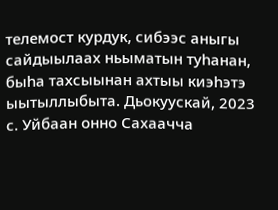телемост курдук, сибээс аныгы сайдыылаах ньыматын туһанан, быһа тахсыынан ахтыы киэһэтэ ыытыллыбыта. Дьокуускай, 2023 с. Уйбаан онно Сахаачча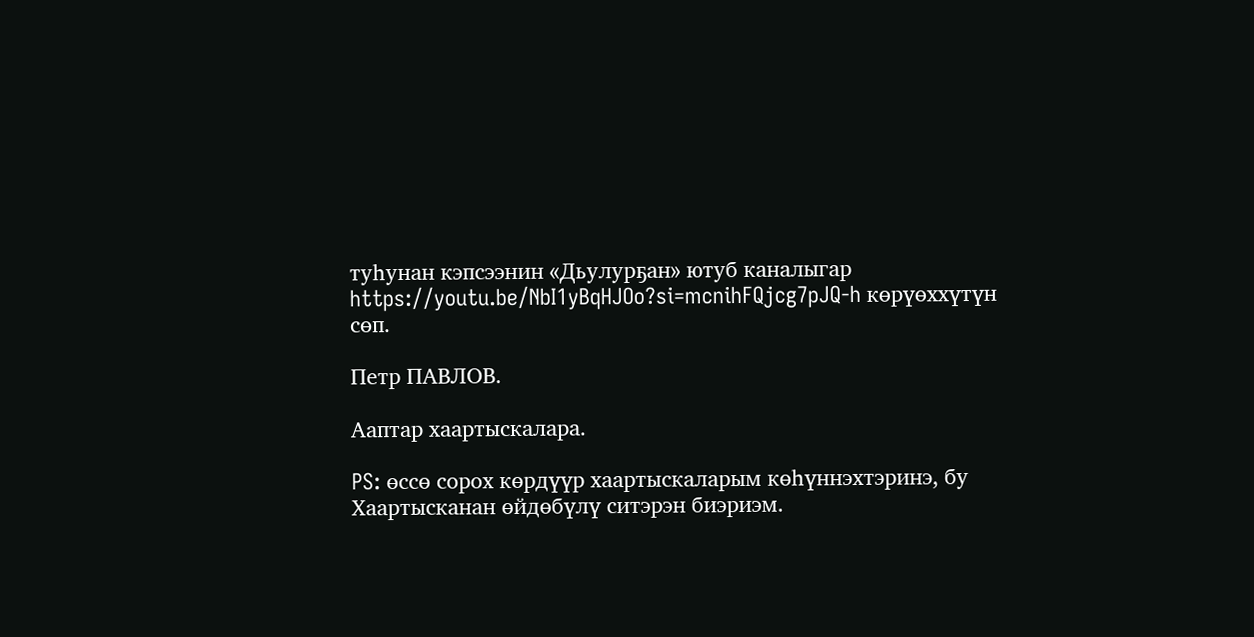туһунан кэпсээнин «Дьулурҕан» ютуб каналыгар https://youtu.be/NbI1yBqHJOo?si=mcnihFQjcg7pJQ-h көрүөххүтүн сөп.

Петр ПАВЛОВ.

Ааптар хаартыскалара.

PS: өссө сорох көрдүүр хаартыскаларым көһүннэхтэринэ, бу Хаартысканан өйдөбүлү ситэрэн биэриэм.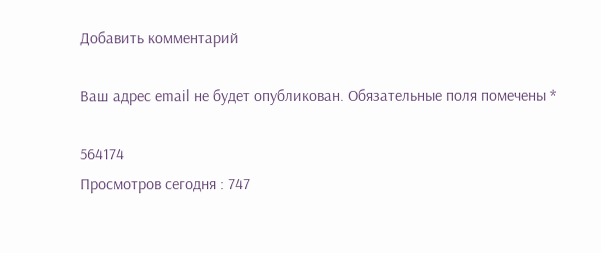Добавить комментарий

Ваш адрес email не будет опубликован. Обязательные поля помечены *

564174
Просмотров сегодня : 747